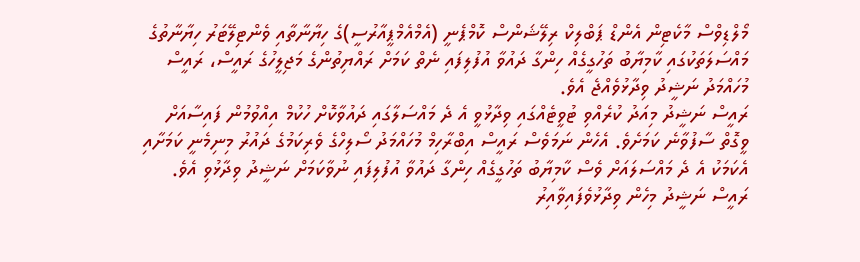މޯލްޑިވްސް މާކެޓިން އެންޑް ޕަބްލިކް ރިލޭޝަންސް ކޮމްޕެނީ (އެމްއެމްޕީއާރުސީ)ގެ ހިޔާނާތާއި ވެންޓިލޭޓަރު ހިޔާނާތުގެ މައްސަލަތަކުގައި ކާމިޔާބު ތަހުގީގެއް ހިންގާ ދައުވާ އުފުލިފައި ނެތް ކަމަށް ރައްޔިތުންގެ މަޖިލީހުގެ ރައީސް، ރައީސް މުހައްމަދު ނަޝީދު ވިދާޅުވެއްޖެ އެވެ.
ރައީސް ނަޝީދު މިއަދު ކުރެއްވި ޓުވީޓެއްގައި ވިދާޅުވީ އެ ދެ މައްސަލާގައި ދައުވާކޮށް ހުކުމް އިއްވުމުން ފައިސާއަށް ވީގޮތް ސާފުވާނެ ކަމަށެވެ. އެހެން ނަމަވެސް ރައީސް އިބްރާހިމް މުހައްމަދު ސޯލިހްގެ ވެރިކަމުގެ ދައުރު މިނިމެނީ ކަމަށާއި އެކަމަކު އެ ދެ މައްސަލައަށް ވެސް ކާމިޔާބު ތަހުގީގެއް ހިންގާ ދައުވާ އުފުލިފައި ނުވާކަމަށް ނަޝީދު ވިދާޅުވި އެވެ.
ރައީސް ނަޝީދު މިހެން ވިދާޅުވެފައިވާއިރު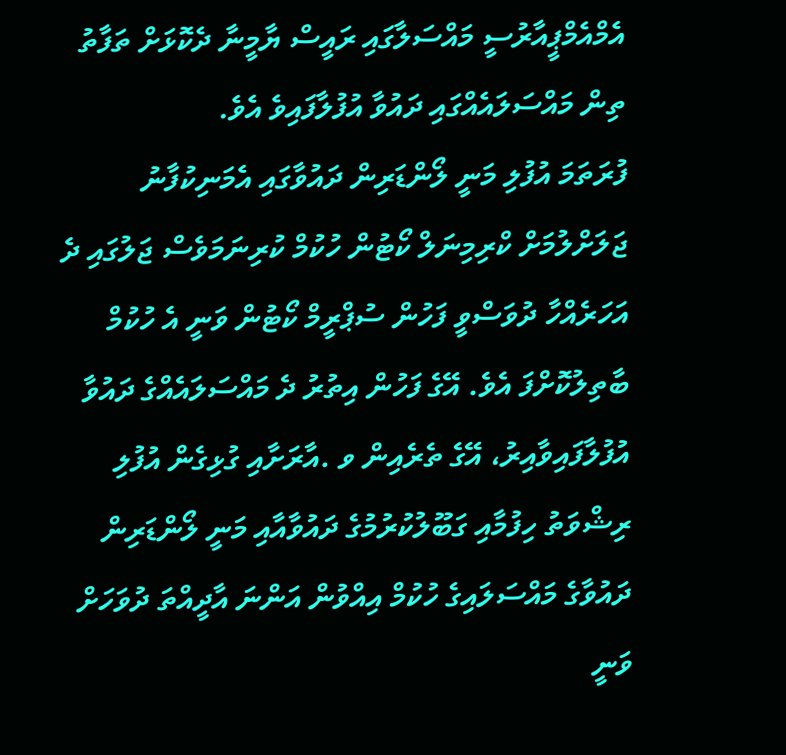އެމްއެމްޕީއާރުސީ މައްސަލާގައި ރައީސް ޔާމީނާ ދެކޮޅަށް ތަފާތު ތިން މައްސަލައެއްގައި ދައުވާ އުފުލާފައިވެ އެވެ.
ފުރަތަމަ އުފުލި މަނީ ލޯންޑަރިން ދައުވާގައި އެމަނިކުފާނު ޖަލަށްލުމަށް ކްރިމިނަލް ކޯޓުން ހުކުމް ކުރިނަމަވެސް ޖަލުގައި ދެ އަހަރެއްހާ ދުވަސްވީ ފަހުން ސުޕްރީމް ކޯޓުން ވަނީ އެ ހުކުމް ބާތިލުކޮށްފަ އެވެ. އޭގެ ފަހުން އިތުރު ދެ މައްސަލައެއްގެ ދައުވާ އުފުލާފައިވާއިރު، އޭގެ ތެރެއިން ވ .އާރަށާއި ގުޅިގެން އުފުލި ރިޝްވަތު ހިފުމާއި ގަބޫލުކުރުމުގެ ދައުވާއާއި މަނީ ލޯންޑަރިން ދައުވާގެ މައްސަލައިގެ ހުކުމް އިއްވުން އަންނަ އާދީއްތަ ދުވަހަށް ވަނީ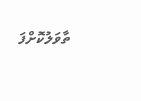ތާވަލުކޮށްފަ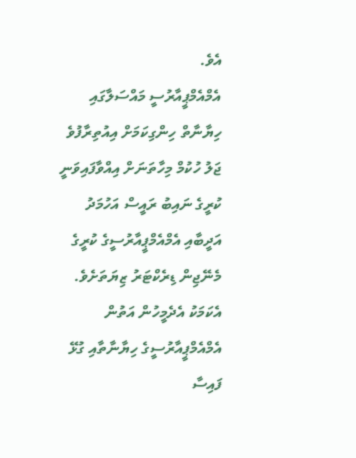އެވެ.
އެމްއެމްޕީއާރުސީ މައްސަލާގައި ހިޔާނާތް ހިންގިކަމަށް އިއުތިރާފުވެ ޖަލު ހުކުމް މިހާތަނަށް އިއްވާފައިވަނީ ކުރީގެ ނައިބު ރައީސް އަހުމަދު އަދީބާއި އެމްއެމްޕީއާރުސީގެ ކުރީގެ މެނޭޖިން ޑިރެކްޓަރު ޒިޔަތަށެވެ. އެކަމަކު އެދެމީހުން އަތުން އެމްއެމްޕީއާރުސީގެ ހިޔާނާތާއި ގުޅޭ ފައިސާ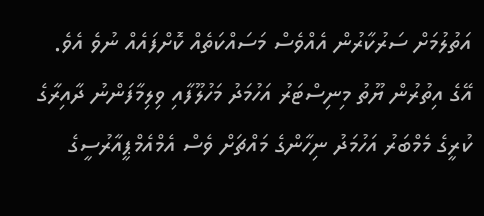އަތުލުމަށް ސަރުކާރުން އެއްވެސް މަސައްކަތެއް ކޮށްފައެއް ނުވެ އެވެ.
އޭގެ އިތުރުން ޔޫތު މިނިސްޓަރު އަހުމަދު މަހުލޫފާއި ވިލިމާފަންނު ދާއިރާގެ ކުރީގެ މެމްބަރު އަހުމަދު ނިހާންގެ މައްޗަށް ވެސް އެމްއެމްޕީއާރުސީގެ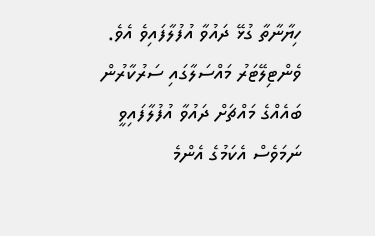ހިޔާނާތާ ގުޅޭ ދައުވާ އުފުލާފައިވެ އެވެ.
ވެންޓިލޭޓަރު މައްސަލާގައި ސަރުކާރުން ބައެއްގެ މައްޗަށް ދައުވާ އުފުލާފައިވީ ނަމަވެސް އެކަމުގެ އެންމެ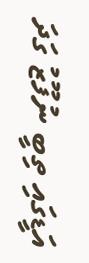އަޑީގައި ތިބީ ނުފޫޒު ގަދަ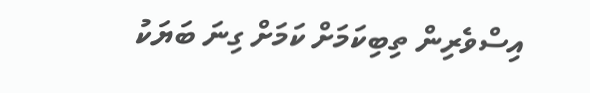އިސްވެރިން ތިބިކަމަށް ކަމަށް ގިނަ ބަޔަކު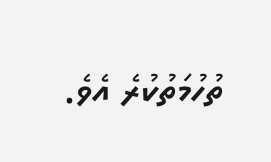ތުހުމަތުކުރެ އެވެ.